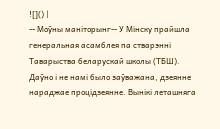![]() |
-- Моўны маніторынг-- У Мінску прайшла генеральная асамблея па стварэнні Таварыства беларускай школы (ТБШ).
Даўно і не намі было заўважана, дзеянне нараджае процідзеянне. Вынікі леташняга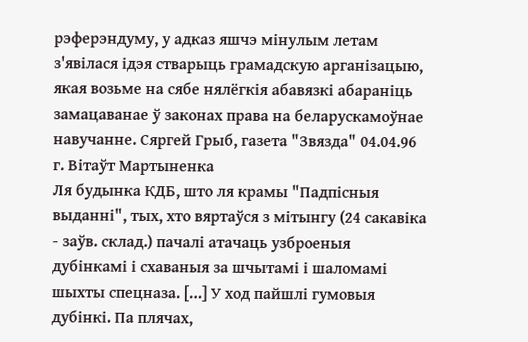рэферэндуму, у адказ яшчэ мінулым летам з'явілася ідэя стварыць грамадскую арганізацыю, якая возьме на сябе нялёгкія абавязкі абараніць замацаванае ў законах права на беларускамоўнае навучанне. Сяргей Грыб, газета "Звязда" 04.04.96 г. Вітаўт Мартыненка
Ля будынка КДБ, што ля крамы "Падпісныя выданні", тых, хто вяртаўся з мітынгу (24 сакавіка - заўв. склад.) пачалі атачаць узброеныя дубінкамі і схаваныя за шчытамі і шаломамі шыхты спецназа. […] У ход пайшлі гумовыя дубінкі. Па плячах,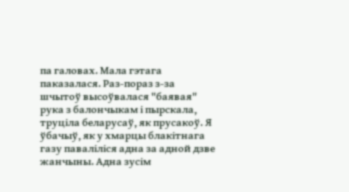па галовах. Мала гэтага паказалася. Раз-пораз з-за шчытоў высоўвалася "баявая" рука з балончыкам і пырскала, труціла беларусаў, як прусакоў. Я ўбачыў, як у хмарцы блакітнага газу паваліліся адна за адной дзве жанчыны. Адна зусім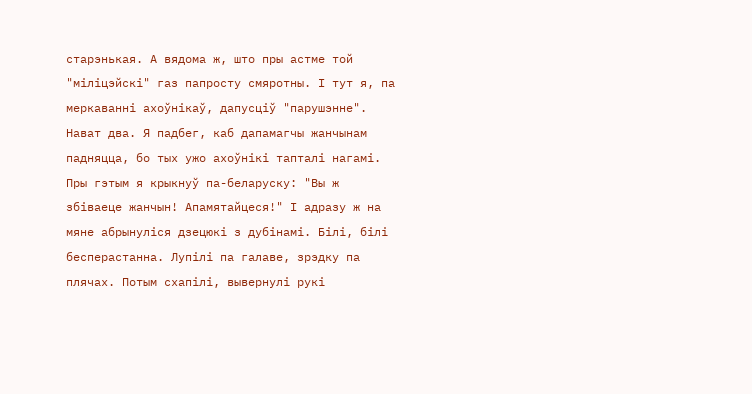старэнькая. А вядома ж, што пры астме той "міліцэйскі" газ папросту смяротны. І тут я, па меркаванні ахоўнікаў, дапусціў "парушэнне". Нават два. Я падбег, каб дапамагчы жанчынам падняцца, бо тых ужо ахоўнікі тапталі нагамі. Пры гэтым я крыкнуў па-беларуску: "Вы ж збіваеце жанчын! Апамятайцеся!" І адразу ж на мяне абрынуліся дзецюкі з дубінамі. Білі, білі бесперастанна. Лупілі па галаве, зрэдку па плячах. Потым схапілі, вывернулі рукі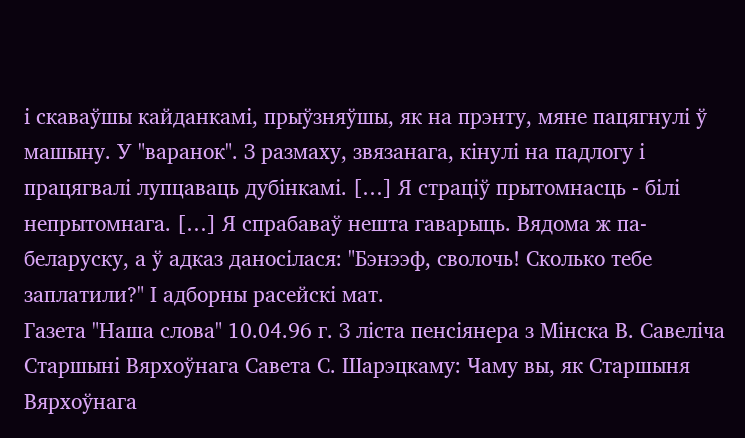і скаваўшы кайданкамі, прыўзняўшы, як на прэнту, мяне пацягнулі ў машыну. У "варанок". З размаху, звязанага, кінулі на падлогу і працягвалі лупцаваць дубінкамі. […] Я страціў прытомнасць - білі непрытомнага. […] Я спрабаваў нешта гаварыць. Вядома ж па-беларуску, а ў адказ даносілася: "Бэнээф, сволочь! Сколько тебе заплатили?" І адборны расейскі мат.
Газета "Наша слова" 10.04.96 г. З ліста пенсіянера з Мінска В. Савеліча Старшыні Вярхоўнага Савета С. Шарэцкаму: Чаму вы, як Старшыня Вярхоўнага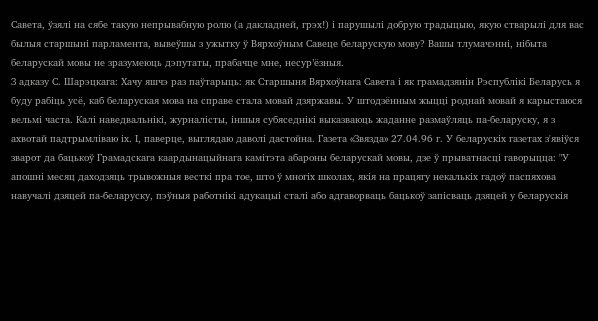Савета, ўзялі на сябе такую непрывабную ролю (а дакладней, грэх!) і парушылі добрую традыцыю, якую стварылі для вас былыя старшыні парламента, вывеўшы з ужытку ў Вярхоўным Савеце беларускую мову? Вашы тлумачэнні, нібыта беларускай мовы не зразумеюць дэпутаты, прабачце мне, несур’ёзныя.
З адказу С. Шарэцкага: Хачу яшчэ раз паўтарыць: як Старшыня Вярхоўнага Савета і як грамадзянін Рэспублікі Беларусь я буду рабіць усё, каб беларуская мова на справе стала мовай дзяржавы. У штодзённым жыцці роднай мовай я карыстаюся вельмі часта. Калі наведвальнікі, журналісты, іншыя субяседнікі выказваюць жаданне размаўляць па-беларуску, я з ахвотай падтрымліваю іх. І, паверце, выглядаю даволі дастойна. Газета «Звязда» 27.04.96 г. У беларускіх газетах з'явіўся зварот да бацькоў Грамадскага каардынацыйнага камітэта абароны беларускай мовы, дзе ў прыватнасці гаворыцца: "У апошні месяц даходзяць трывожныя весткі пра тое, што ў многіх школах, якія на працягу некалькіх гадоў паспяхова навучалі дзяцей па-беларуску, пэўныя работнікі адукацыі сталі або адгаворваць бацькоў запісваць дзяцей у беларускія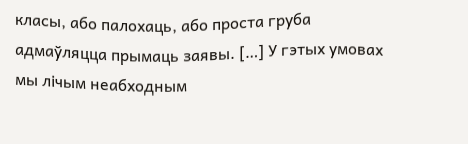класы, або палохаць, або проста груба адмаўляцца прымаць заявы. […] У гэтых умовах мы лічым неабходным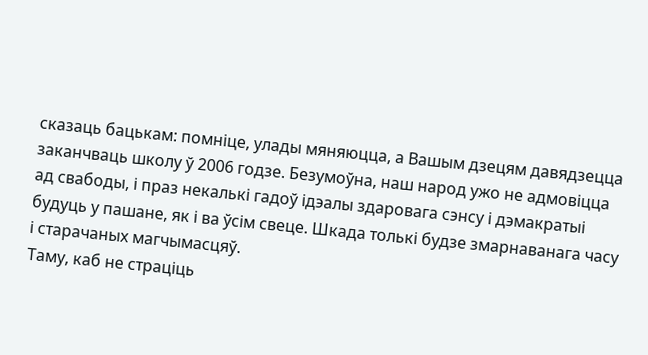сказаць бацькам: помніце, улады мяняюцца, а Вашым дзецям давядзецца заканчваць школу ў 2006 годзе. Безумоўна, наш народ ужо не адмовіцца ад свабоды, і праз некалькі гадоў ідэалы здаровага сэнсу і дэмакратыі будуць у пашане, як і ва ўсім свеце. Шкада толькі будзе змарнаванага часу і старачаных магчымасцяў.
Таму, каб не страціць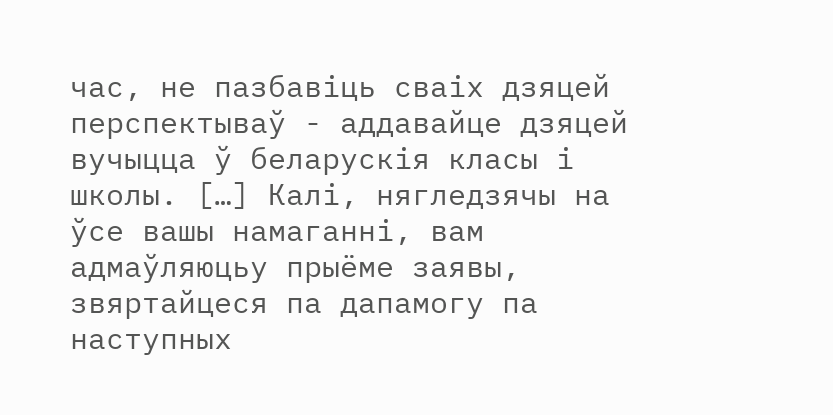час, не пазбавіць сваіх дзяцей перспектываў - аддавайце дзяцей вучыцца ў беларускія класы і школы. […] Калі, нягледзячы на ўсе вашы намаганні, вам адмаўляюцьу прыёме заявы, звяртайцеся па дапамогу па наступных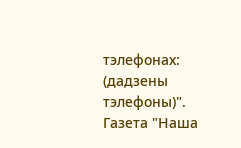тэлефонах: (дадзены тэлефоны)". Газета "Наша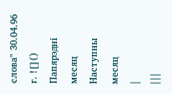слова" 30.04.96 г. ![]() Папярэдні месяц Наступны месяц
|
|||